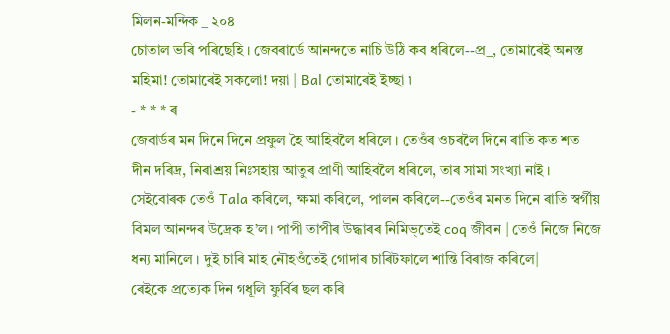মিলন-মন্দিক _ ২০৪
চোতাল ভৰি পৰিছেহি । জেবৰার্ডে আনন্দতে নাচি উঠি কব ধৰিলে--প্র_, তোমাৰেই অনস্ত মহিমা! তোমাৰেই সকলো! দয়া | Bal তোমাৰেই ইচ্ছা ৷
- * * * ৰ
জেবার্ডৰ মন দিনে দিনে প্রফুল হৈ আহিবলৈ ধৰিলে । তেওঁৰ ওচৰলৈ দিনে ৰাতি কত শত দীন দৰিদ্ৰ, নিৰাশ্ৰয় নিঃসহায় আতুৰ প্রাণী আহিবলৈ ধৰিলে, তাৰ সামা সংখ্যা নাই । সেইবোৰক তেওঁ Tala কৰিলে, ক্ষমা কৰিলে, পালন কৰিলে--তেওঁৰ মনত দিনে ৰাতি স্বর্গীয় বিমল আনন্দৰ উদ্রেক হ’ল। পাপী তাপীৰ উদ্ধাৰৰ নিমিভ্তেই coq জীবন | তেওঁ নিজে নিজে ধন্য মানিলে । দুই চাৰি মাহ নৌহওঁতেই গোদাৰ চাৰিটফালে শান্তি বিৰাজ কৰিলে|
ৰেইকে প্রত্যেক দিন গধূলি ফুৰ্বিৰ ছল কৰি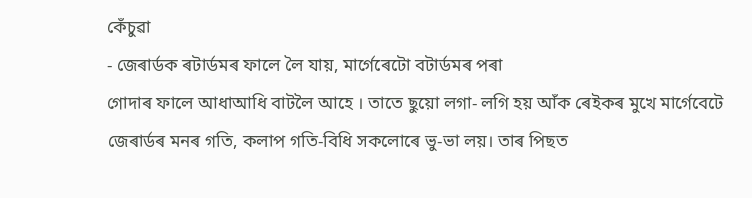কেঁচুৱা
- জেৰাৰ্ডক ৰটাৰ্ডমৰ ফালে লৈ যায়, মার্গেৰেটো বটাৰ্ডমৰ পৰা
গোদাৰ ফালে আধাআধি বাটলৈ আহে । তাতে ছুয়ো লগা- লগি হয় আঁক ৰেইকৰ মুখে মার্গেবেটে জেৰাৰ্ডৰ মনৰ গতি, কলাপ গতি-বিধি সকলোৰে ভু-ভা লয়। তাৰ পিছত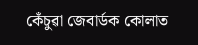কেঁচুৱা জেবার্ডক কোলাত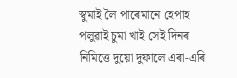স্বুমাই লৈ পাৰেমানে হেপাহ পলুৱাই চুমা খাই সেই দিনৰ নিমিত্তে দুয়ো দুফালে এৰা-এৰি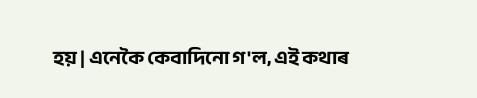হয় | এনেকৈ কেবাদিনো গ'ল, এই কথাৰ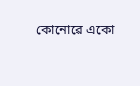কোনোৱে একো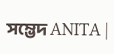সম্ভেদ ANITA |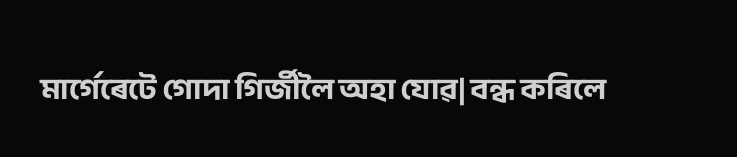মার্গেৰেটে গোদা গির্জীলৈ অহা যোৱ| বন্ধ কৰিলে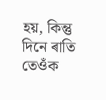হয়, কিন্তু দিনে ৰাতি তেওঁক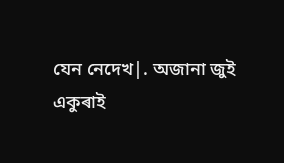যেন নেদেখ|. অজানা জুই একুৰাই